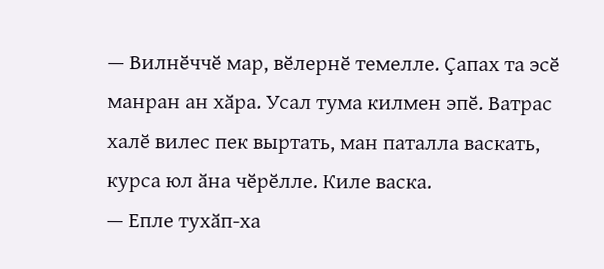— Вилнӗччӗ мар, вӗлернӗ темелле. Ҫапах та эсӗ манран ан хӑра. Усал тума килмен эпӗ. Ватрас халӗ вилес пек выртать, ман паталла васкать, курса юл ӑна чӗрӗлле. Киле васка.
— Епле тухӑп-ха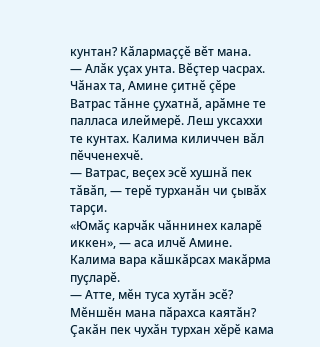кунтан? Кӑлармаҫҫӗ вӗт мана.
— Алӑк уҫах унта. Вӗҫтер часрах.
Чӑнах та, Амине ҫитнӗ ҫӗре Ватрас тӑнне ҫухатнӑ, арӑмне те палласа илеймерӗ. Леш уксаххи те кунтах. Калима киличчен вӑл пӗчченехчӗ.
— Ватрас, веҫех эсӗ хушнӑ пек тӑвӑп, — терӗ турханӑн чи ҫывӑх тарҫи.
«Юмӑҫ карчӑк чӑннинех каларӗ иккен», — аса илчӗ Амине. Калима вара кӑшкӑрсах макӑрма пуҫларӗ.
— Атте, мӗн туса хутӑн эсӗ? Мӗншӗн мана пӑрахса каятӑн? Ҫакӑн пек чухӑн турхан хӗрӗ кама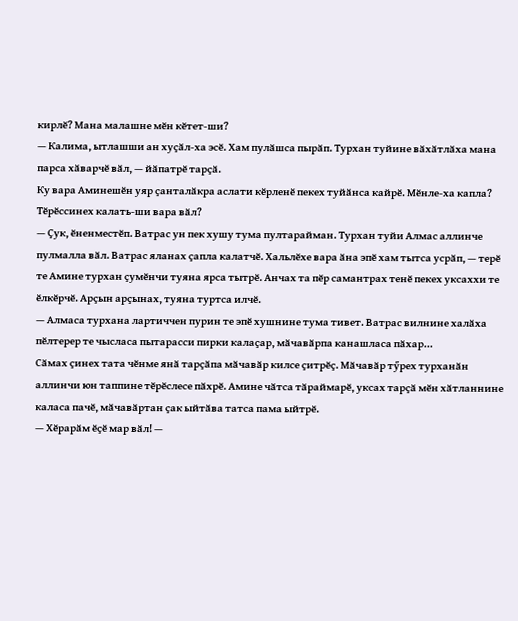кирлӗ? Мана малашне мӗн кӗтет-ши?
— Калима, ытлашши ан хуҫӑл-ха эсӗ. Хам пулӑшса пырӑп. Турхан туйине вӑхӑтлӑха мана парса хӑварчӗ вӑл, — йӑпатрӗ тарҫӑ.
Ку вара Аминешӗн уяр ҫанталӑкра аслати кӗрленӗ пекех туйӑнса кайрӗ. Мӗнле-ха капла? Тӗрӗссинех калать-ши вара вӑл?
— Ҫук, ӗненместӗп. Ватрас ун пек хушу тума пултарайман. Турхан туйи Алмас аллинче пулмалла вӑл. Ватрас яланах ҫапла калатчӗ. Хальлӗхе вара ӑна эпӗ хам тытса усрӑп, — терӗ те Амине турхан ҫумӗнчи туяна ярса тытрӗ. Анчах та пӗр самантрах тенӗ пекех уксаххи те ӗлкӗрчӗ. Арҫын арҫынах, туяна туртса илчӗ.
— Алмаса турхана лартиччен пурин те эпӗ хушнине тума тивет. Ватрас вилнине халӑха пӗлтерер те чысласа пытарасси пирки калаҫар, мӑчавӑрпа канашласа пӑхар…
Сӑмах ҫинех тата чӗнме янӑ тарҫӑпа мӑчавӑр килсе ҫитрӗҫ. Мӑчавӑр тӳрех турханӑн аллинчи юн таппине тӗрӗслесе пӑхрӗ. Амине чӑтса тӑраймарӗ, уксах тарҫӑ мӗн хӑтланнине каласа пачӗ, мӑчавӑртан ҫак ыйтӑва татса пама ыйтрӗ.
— Хӗрарӑм ӗҫӗ мар вӑл! —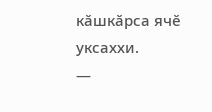кӑшкӑрса ячӗ уксаххи.
—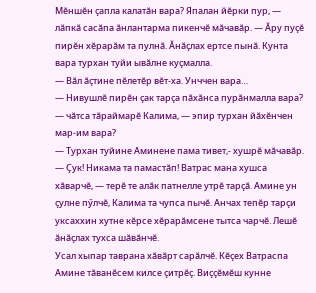Мӗншӗн ҫапла калатӑн вара? Япалан йӗрки пур, — лӑпкӑ сасӑпа ӑнлантарма пикенчӗ мӑчавӑр. — Ӑру пуҫӗ пирӗн хӗрарӑм та пулнӑ. Ӑнӑҫлах ертсе пынӑ. Кунта вара турхан туйи ывӑлне куҫмалла.
— Вӑл ӑҫтине пӗлетӗр вӗт-ха. Унччен вара…
— Нивушлӗ пирӗн ҫак тарҫа пӑхӑнса пурӑнмалла вара? — чӑтса тӑраймарӗ Калима, — эпир турхан йӑхӗнчен мар-им вара?
— Турхан туйине Аминене пама тивет,- хушрӗ мӑчавӑр.
— Ҫук! Никама та памастӑп! Ватрас мана хушса хӑварчӗ, — терӗ те алӑк патнелле утрӗ тарҫӑ. Амине ун ҫулне пӳлчӗ, Калима та чупса пычӗ. Анчах тепӗр тарҫи уксаххин хутне кӗрсе хӗрарӑмсене тытса чарчӗ. Лешӗ ӑнӑҫлах тухса шӑвӑнчӗ.
Усал хыпар таврана хӑвӑрт сарӑлчӗ. Кӗҫех Ватраспа Амине тӑванӗсем килсе ҫитрӗҫ. Виҫҫӗмӗш кунне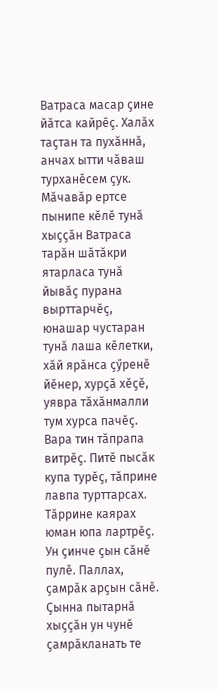Ватраса масар ҫине йӑтса кайрӗҫ. Халӑх таҫтан та пухӑннӑ, анчах ытти чӑваш турханӗсем ҫук. Мӑчавӑр ертсе пынипе кӗлӗ тунӑ хыҫҫӑн Ватраса тарӑн шӑтӑкри ятарласа тунӑ йывӑҫ пурана вырттарчӗҫ, юнашар чустаран тунӑ лаша кӗлетки, хӑй ярӑнса ҫӳренӗ йӗнер, хурҫӑ хӗҫӗ, уявра тӑхӑнмалли тум хурса пачӗҫ. Вара тин тӑпрапа витрӗҫ. Питӗ пысӑк купа турӗҫ, тӑприне лавпа турттарсах. Тӑррине каярах юман юпа лартрӗҫ. Ун ҫинче ҫын сӑнӗ пулӗ. Паллах, ҫамрӑк арҫын сӑнӗ. Ҫынна пытарнӑ хыҫҫӑн ун чунӗ ҫамрӑкланать те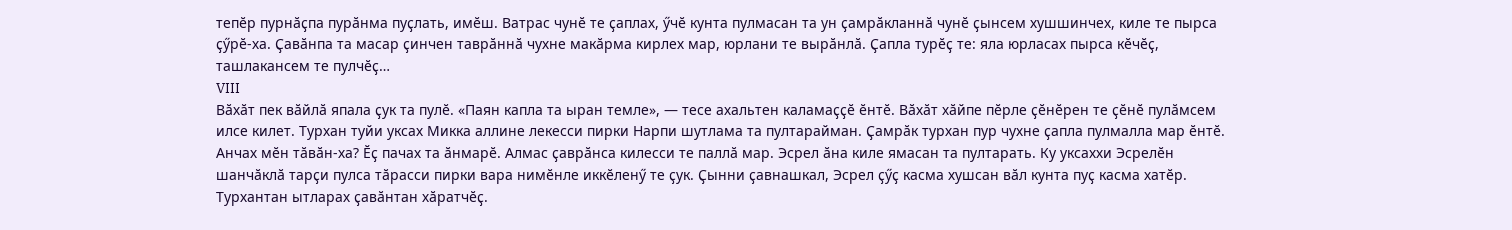тепӗр пурнӑҫпа пурӑнма пуҫлать, имӗш. Ватрас чунӗ те ҫаплах, ӳчӗ кунта пулмасан та ун ҫамрӑкланнӑ чунӗ ҫынсем хушшинчех, киле те пырса ҫӳрӗ-ха. Ҫавӑнпа та масар ҫинчен таврӑннӑ чухне макӑрма кирлех мар, юрлани те вырӑнлӑ. Ҫапла турӗҫ те: яла юрласах пырса кӗчӗҫ, ташлакансем те пулчӗҫ…
VIII
Вӑхӑт пек вӑйлӑ япала ҫук та пулӗ. «Паян капла та ыран темле», — тесе ахальтен каламаҫҫӗ ӗнтӗ. Вӑхӑт хӑйпе пӗрле ҫӗнӗрен те ҫӗнӗ пулӑмсем илсе килет. Турхан туйи уксах Микка аллине лекесси пирки Нарпи шутлама та пултарайман. Ҫамрӑк турхан пур чухне ҫапла пулмалла мар ӗнтӗ. Анчах мӗн тӑвӑн-ха? Ӗҫ пачах та ӑнмарӗ. Алмас ҫаврӑнса килесси те паллӑ мар. Эсрел ӑна киле ямасан та пултарать. Ку уксаххи Эсрелӗн шанчӑклӑ тарҫи пулса тӑрасси пирки вара нимӗнле иккӗленӳ те ҫук. Ҫынни ҫавнашкал, Эсрел ҫӳҫ касма хушсан вӑл кунта пуҫ касма хатӗр. Турхантан ытларах ҫавӑнтан хӑратчӗҫ.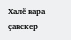Халӗ вара ҫавскер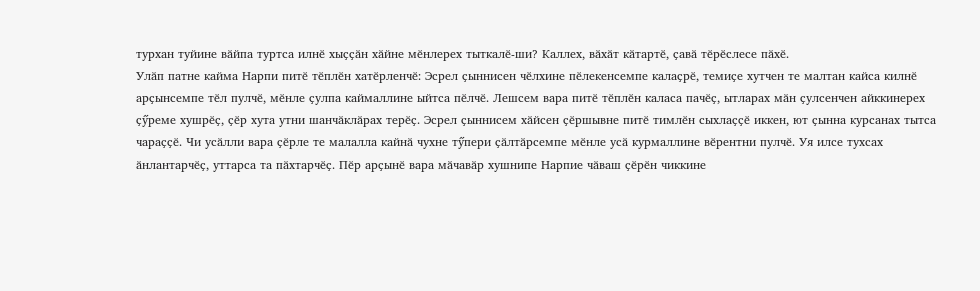турхан туйине вӑйпа туртса илнӗ хыҫҫӑн хӑйне мӗнлерех тыткалӗ-ши? Каллех, вӑхӑт кӑтартӗ, ҫавӑ тӗрӗслесе пӑхӗ.
Улӑп патне кайма Нарпи питӗ тӗплӗн хатӗрленчӗ: Эсрел ҫыннисен чӗлхине пӗлекенсемпе калаҫрӗ, темиҫе хутчен те малтан кайса килнӗ арҫынсемпе тӗл пулчӗ, мӗнле ҫулпа каймаллине ыйтса пӗлчӗ. Лешсем вара питӗ тӗплӗн каласа пачӗҫ, ытларах мӑн ҫулсенчен айккинерех ҫӳреме хушрӗҫ, ҫӗр хута утни шанчӑклӑрах терӗҫ. Эсрел ҫыннисем хӑйсен ҫӗршывне питӗ тимлӗн сыхлаҫҫӗ иккен, ют ҫынна курсанах тытса чараҫҫӗ. Чи усӑлли вара ҫӗрле те малалла кайнӑ чухне тӳпери ҫӑлтӑрсемпе мӗнле усӑ курмаллине вӗрентни пулчӗ. Уя илсе тухсах ӑнлантарчӗҫ, уттарса та пӑхтарчӗҫ. Пӗр арҫынӗ вара мӑчавӑр хушнипе Нарпие чӑваш ҫӗрӗн чиккине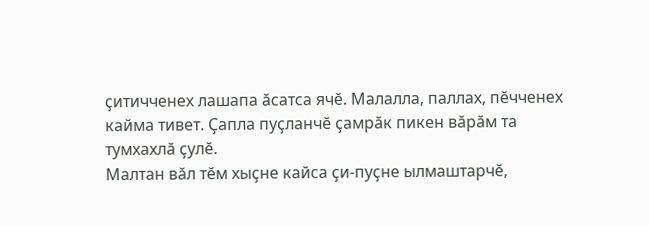ҫитичченех лашапа ӑсатса ячӗ. Малалла, паллах, пӗчченех кайма тивет. Ҫапла пуҫланчӗ ҫамрӑк пикен вӑрӑм та тумхахлӑ ҫулӗ.
Малтан вӑл тӗм хыҫне кайса ҫи-пуҫне ылмаштарчӗ,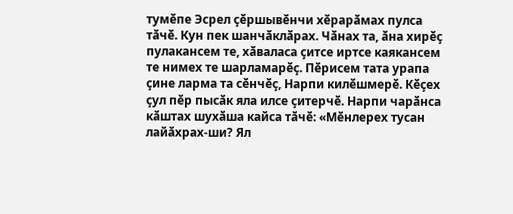тумӗпе Эсрел ҫӗршывӗнчи хӗрарӑмах пулса тӑчӗ. Кун пек шанчӑклӑрах. Чӑнах та, ӑна хирӗҫ пулакансем те, хӑваласа ҫитсе иртсе каякансем те нимех те шарламарӗҫ. Пӗрисем тата урапа ҫине ларма та сӗнчӗҫ, Нарпи килӗшмерӗ. Кӗҫех ҫул пӗр пысӑк яла илсе ҫитерчӗ. Нарпи чарӑнса кӑштах шухӑша кайса тӑчӗ: «Мӗнлерех тусан лайӑхрах-ши? Ял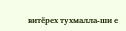витӗрех тухмалла-ши е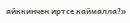айккинчен иртсе каймалла?»